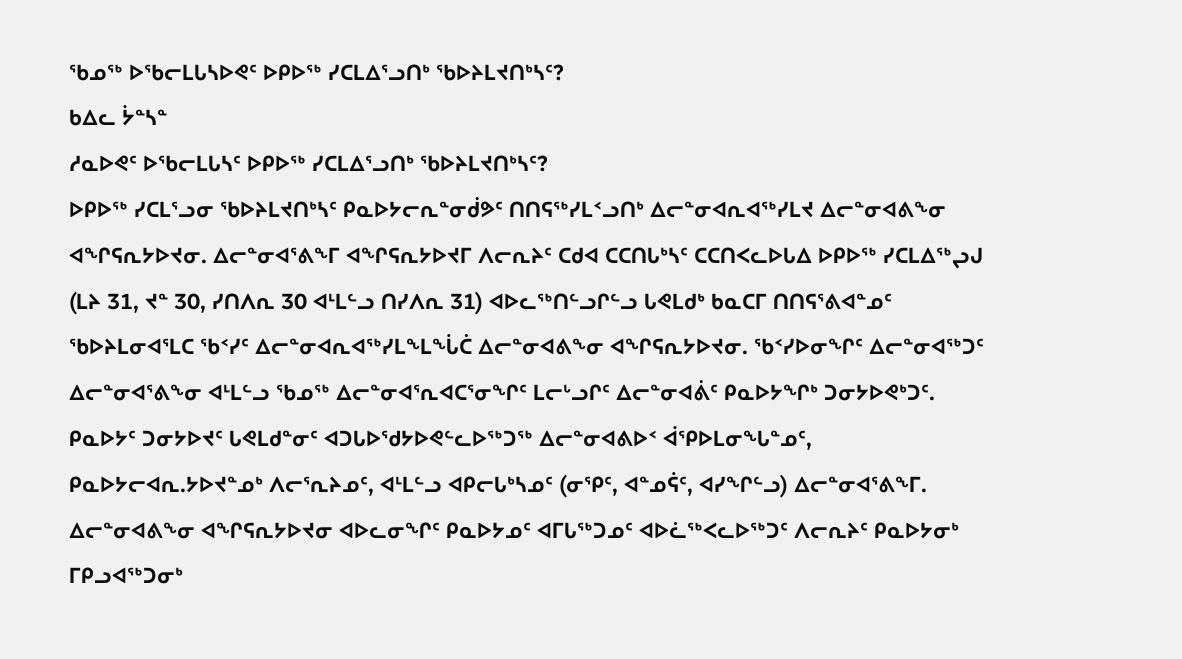ᖃᓄᖅ ᐅᖃᓕᒪᒐᓴᐅᕙᑦ ᐅᑭᐅᖅ ᓯᑕᒪᐃᕐᓗᑎᒃ ᖃᐅᔨᒪᔪᑎᒃᓴᑦ?
ᑲᐃᓚ ᔮᓐᓴᓐ
ᓱᓇᐅᕙᑦ ᐅᖃᓕᒪᒐᓴᑦ ᐅᑭᐅᖅ ᓯᑕᒪᐃᕐᓗᑎᒃ ᖃᐅᔨᒪᔪᑎᒃᓴᑦ?
ᐅᑭᐅᖅ ᓯᑕᒪᕐᓗᓂ ᖃᐅᔨᒪᔪᑎᒃᓴᑦ ᑭᓇᐅᔭᓕᕆᓐᓂᑰᕗᑦ ᑎᑎᕋᖅᓯᒪᑉᓗᑎᒃ ᐃᓕᓐᓂᐊᕆᐊᖅᓯᒪᔪ ᐃᓕᓐᓂᐊᕕᖕᓂ ᐊᖏᕋᕆᔭᐅᔪᓂ. ᐃᓕᓐᓂᐊᕐᕕᖕᒥ ᐊᖏᕋᕆᔭᐅᔪᒥ ᐱᓕᕆᔨᑦ ᑕᑯᐊ ᑕᑕᑎᒐᒃᓴᑦ ᑕᑕᑎᐸᓚᐅᒐᐃ ᐅᑭᐅᖅ ᓯᑕᒪᐃᖅᖢᒍ (ᒪᔨ 31, ᔪᓐ 30, ᓯᑎᐱᕆ 30 ᐊᒻᒪᓪᓗ ᑎᓯᐱᕆ 31) ᐊᐅᓚᖅᑎᓪᓗᒋᓪᓗ ᒐᕙᒪᑯᒃ ᑲᓇᑕᒥ ᑎᑎᕋᕐᕕᐊᓐᓄᑦ ᖃᐅᔨᒪᓂᐊᕐᒪᑕ ᖃᑉᓯᑦ ᐃᓕᓐᓂᐊᕆᐊᖅᓯᒪᖕᒪᖔᑖ ᐃᓕᓐᓂᐊᕕᖕᓂ ᐊᖏᕋᕆᔭᐅᔪᓂ. ᖃᑉᓯᐅᓂᖏᑦ ᐃᓕᓐᓂᐊᖅᑐᑦ ᐃᓕᓐᓂᐊᕐᕕᖕᓂ ᐊᒻᒪᓪᓗ ᖃᓄᖅ ᐃᓕᓐᓂᐊᕐᕆᐊᑕᕐᓂᖏᑦ ᒪᓕᒡᓗᒋᑦ ᐃᓕᓐᓂᐊᕖᑦ ᑭᓇᐅᔭᖏᒃ ᑐᓂᔭᐅᕙᒃᑐᑦ.
ᑭᓇᐅᔭᑦ ᑐᓂᔭᐅᔪᑦ ᒐᕙᒪᑯᓐᓂᑦ ᐊᑐᒐᐅᖁᔭᐅᕙᓪᓚᐅᖅᑐᖅ ᐃᓕᓐᓂᐊᕕᐅᑉ ᐋᕿᐅᒪᓂᖓᓐᓄᑦ, ᑭᓇᐅᔭᓕᐊᕆ.ᔭᐅᔪᓐᓄᒃ ᐱᓕᕐᕆᔨᓄᑦ, ᐊᒻᒪᓪᓗ ᐊᑭᓕᒐᒃᓴᓄᑦ (ᓂᕿᑦ, ᐊᓐᓄᕌᑦ, ᐊᓯᖏᓪᓗ) ᐃᓕᓐᓂᐊᕐᕕᖕᒥ. ᐃᓕᓐᓂᐊᕕᖕᓂ ᐊᖏᕋᕆᔭᐅᔪᓂ ᐊᐅᓚᓂᖏᑦ ᑭᓇᐅᔭᓄᑦ ᐊᒥᒐᖅᑐᓄᑦ ᐊᐅᓛᖅᐸᓚᐅᖅᑐᑦ ᐱᓕᕆᔨᑦ ᑭᓇᐅᔭᓂᒃ ᒥᑭᓗᐊᖅᑐᓂᒃ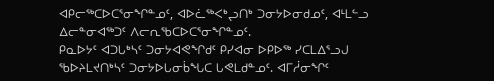ᐊᑭᓕᖅᑕᐅᑕᕐᓂᖏᓐᓄᑦ, ᐊᐅᓛᖅᐸᒃᖢᑎᒃ ᑐᓂᔭᐅᓂᑯᓄᑦ, ᐊᒻᒪᓪᓗ ᐃᓕᓐᓂᐊᖅᑐᑦ ᐱᓕᕆᖃᑕᐅᑕᕐᓂᖏᓐᓄᑦ.
ᑭᓇᐅᔭᑦ ᐊᑐᒐᒃᓴᑦ ᑐᓂᔭᐊᕙᖏᑯᑦ ᑭᓯᐊᓂ ᐅᑭᐅᖅ ᓯᑕᒪᐃᕐᓗᒍ ᖃᐅᔨᒪᔪᑎᒃᓴᑦ ᑐᓂᔭᐅᒐᓂᑳᖓᑕ ᒐᕙᒪᑯᓐᓄᑦ. ᐊᒥᓲᓂᖏᑦ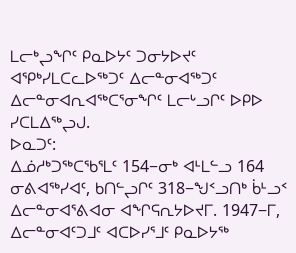ᒪᓕᒃᖢᖏᑦ ᑭᓇᐅᔭᑦ ᑐᓂᔭᐅᔪᑦ ᐊᕿᒃᓯᒪᑕᓚᐅᖅᑐᑦ ᐃᓕᓐᓂᐊᖅᑐᑦ ᐃᓕᓐᓂᐊᕆᐊᖅᑕᕐᓂᖏᑦ ᒪᓕᒡᓗᒋᑦ ᐅᑭᐅ ᓯᑕᒪᐃᖅᖢᒍ.
ᐅᓇᑐᑦ:
ᐃᓅᓱᒃᑐᖅᑕᖃᕐᒪᑦ 154−ᓂᒃ ᐊᒻᒪᓪᓗ 164 ᓂᕕᐊᖅᓯᐊᑦ, ᑲᑎᓪᖢᒋᑦ 318−ᖑᑉᓗᑎᒃ ᑳᒻᓗᑉ ᐃᓕᓐᓂᐊᕐᕕᐊᓂ ᐊᖏᕋᕆᔭᐅᔪᒥ. 1947−ᒥ, ᐃᓕᓐᓂᐊᑦᑐᒧᑦ ᐊᑕᐅᓯᕐᒧᑦ ᑭᓇᐅᔭᖅ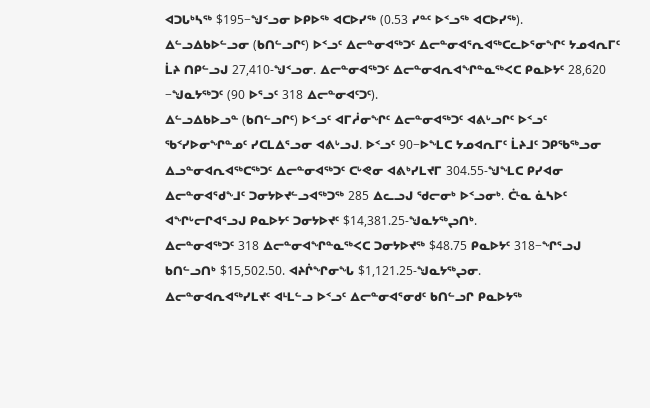ᐊᑐᒐᒃᓴᖅ $195−ᖑᑉᓗᓂ ᐅᑭᐅᖅ ᐊᑕᐅᓯᖅ (0.53 ᓯᓐᑦ ᐅᑉᓗᖅ ᐊᑕᐅᓯᖅ).
ᐃᓪᓗᐃᑲᐅᓪᓗᓂ (ᑲᑎᓪᓗᒋᑦ) ᐅᑉᓗᑦ ᐃᓕᓐᓂᐊᖅᑐᑦ ᐃᓕᓐᓂᐊᕐᕆᐊᖅᑕᓚᐅᕐᓂᖏᑦ ᔭᓄᐊᕆᒥᑦ ᒫᔨ ᑎᑭᓪᓗᒍ 27,410-ᖑᑉᓗᓂ. ᐃᓕᓐᓂᐊᖅᑐᑦ ᐃᓕᓐᓂᐊᕆᐊᖏᓐᓇᖅᐸᑕ ᑭᓇᐅᔭᑦ 28,620 −ᖑᓇᔭᖅᑐᑦ (90 ᐅᕐᓗᑦ 318 ᐃᓕᓐᓂᐊᑦᑐᑦ).
ᐃᓪᓗᐃᑲᐅᓗᓐ (ᑲᑎᓪᓗᒋᑦ) ᐅᑉᓗᑦ ᐊᒥᓲᓂᖏᑦ ᐃᓕᓐᓂᐊᖅᑐᑦ ᐊᕕᒡᓗᒋᑦ ᐅᑉᓗᑦ ᖃᑉᓯᐅᓂᖏᓐᓄᑦ ᓯᑕᒪᐃᕐᓗᓂ ᐊᕕᒡᓗᒍ. ᐅᑉᓗᑦ 90−ᐅᖕᒪᑕ ᔭᓄᐊᕆᒥᑦ ᒫᔨᒧᑦ ᑐᑭᖃᖅᓗᓂ ᐃᓗᓐᓂᐊᕆᐊᖅᑕᖅᑐᑦ ᐃᓕᓐᓂᐊᖅᑐᑦ ᑕᒡᕙᓂ ᐊᕕᒃᓯᒪᔪᒥ 304.55-ᖑᖕᒪᑕ ᑭᓯᐊᓂ ᐃᓕᓐᓂᐊᕐᑯᖕᒧᑦ ᑐᓂᔭᐅᔪᓪᓗᐊᖅᑐᖅ 285 ᐃᓚᓗᒍ ᖁᓕᓂᒃ ᐅᑉᓗᓂᒃ. ᑖᒻᓇ ᓈᓴᐅᑦ ᐊᖏᒡᓕᒋᐊᕐᓗᒍ ᑭᓇᐅᔭᑦ ᑐᓂᔭᐅᔪᑦ $14,381.25-ᖑᓇᔭᖅᖢᑎᒃ.
ᐃᓕᓐᓂᐊᖅᑐᑦ 318 ᐃᓕᓐᓂᐊᖏᓐᓇᖅᐸᑕ ᑐᓂᔭᐅᔪᖅ $48.75 ᑭᓇᐅᔭᑦ 318−ᖏᕐᓗᒍ ᑲᑎᓪᓗᑎᒃ $15,502.50. ᐊᔨᒌᖏᓂᖓ $1,121.25-ᖑᓇᔭᖅᖢᓂ.
ᐃᓕᓐᓂᐊᕆᐊᖅᓯᒪᔪᑦ ᐊᒻᒪᓪᓗ ᐅᑉᓗᑦ ᐃᓕᓐᓂᐊᕐᓂᑯᑦ ᑲᑎᓪᓗᒋ ᑭᓇᐅᔭᖅ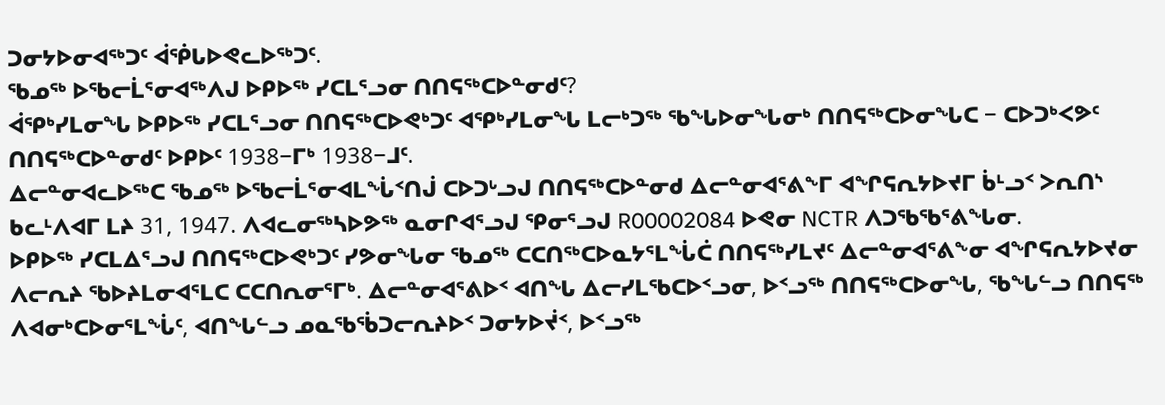ᑐᓂᔭᐅᓂᐊᖅᑐᑦ ᐋᖀᒐᐅᕙᓚᐅᖅᑐᑦ.
ᖃᓄᖅ ᐅᖃᓕᒫᕐᓂᐊᖅᐱᒍ ᐅᑭᐅᖅ ᓯᑕᒪᕐᓗᓂ ᑎᑎᕋᖅᑕᐅᓐᓂᑯᑦ?
ᐋᕿᒃᓯᒪᓂᖓ ᐅᑭᐅᖅ ᓯᑕᒪᕐᓗᓂ ᑎᑎᕋᖅᑕᐅᕙᒃᑐᑦ ᐊᕿᒃᓯᒪᓂᖓ ᒪᓕᒃᑐᖅ ᖃᖓᐅᓂᖓᓂᒃ ᑎᑎᕋᖅᑕᐅᓂᖓᑕ − ᑕᐅᑐᒃᐸᕗᑦ ᑎᑎᕋᖅᑕᐅᓐᓂᑯᑦ ᐅᑭᐅᑦ 1938−ᒥᒃ 1938−ᒧᑦ.
ᐃᓕᓐᓂᐊᓚᐅᖅᑕ ᖃᓄᖅ ᐅᖃᓕᒫᕐᓂᐊᒪᖔᑉᑎᒎ ᑕᐅᑐᒡᓗᒍ ᑎᑎᕋᖅᑕᐅᓐᓂᑯ ᐃᓕᓐᓂᐊᕐᕕᖕᒥ ᐊᖏᕋᕆᔭᐅᔪᒥ ᑳᒻᓗᑉ ᐳᕆᑎᔅ ᑲᓚᒻᐱᐊᒥ ᒪᔨ 31, 1947. ᐱᐊᓚᓂᖅᓴᐅᕗᖅ ᓇᓂᒋᐊᕐᓗᒍ ᕿᓂᕐᓗᒍ R00002084 ᐅᕙᓂ NCTR ᐱᑐᖃᖃᕐᕕᖓᓂ.
ᐅᑭᐅᖅ ᓯᑕᒪᐃᕐᓗᒍ ᑎᑎᕋᖅᑕᐅᕙᒃᑐᑦ ᓯᕗᓂᖓᓂ ᖃᓄᖅ ᑕᑕᑎᖅᑕᐅᓇᔭᕐᒪᖔᑖ ᑎᑎᕋᖅᓯᒪᔪᑦ ᐃᓕᓐᓂᐊᕐᕕᖕᓂ ᐊᖏᕋᕆᔭᐅᔪᓂ ᐱᓕᕆᔨ ᖃᐅᔨᒪᓂᐊᕐᒪᑕ ᑕᑕᑎᕆᓂᕐᒥᒃ. ᐃᓕᓐᓂᐊᕐᕕᐅᑉ ᐊᑎᖓ ᐃᓕᓯᒪᖃᑕᐅᑉᓗᓂ, ᐅᑉᓗᖅ ᑎᑎᕋᖅᑕᐅᓂᖓ, ᖃᖓᓪᓗ ᑎᑎᕋᖅ ᐱᐊᓂᒃᑕᐅᓂᕐᒪᖔᑦ, ᐊᑎᖓᓪᓗ ᓄᓇᖃᖄᑐᓕᕆᔨᐅᑉ ᑐᓂᔭᐅᔫᑉ, ᐅᑉᓗᖅ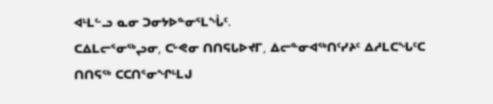ᐊᒻᒪᓪᓗ ᓇᓂ ᑐᓂᔭᐅᓐᓂᕐᒪᖔᑦ.
ᑕᐃᒪᓕᕐᓂᖅᖢᓂ, ᑕᒡᕙᓂ ᑎᑎᕋᒐᐅᔪᒥ, ᐃᓕᓐᓂᐊᖅᑎᑦᓯᔨᑦ ᐃᓱᒪᑕᖓᑦᑕ ᑎᑎᕋᖅ ᑕᑕᑎᕐᓂᖏᒻᒪᒍ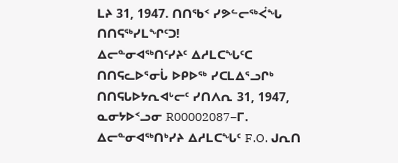ᒪᔨ 31, 1947. ᑎᑎᖃᑉ ᓯᕗᓪᓕᖅᐹᖓ ᑎᑎᕋᖅᓯᒪᖏᑦᑐ!
ᐃᓕᓐᓂᐊᖅᑎᑦᓯᔨᑦ ᐃᓱᒪᑕᖓᑦᑕ ᑎᑎᕋᓚᐅᕐᓂᒑ ᐅᑭᐅᖅ ᓯᑕᒪᐃᕐᓗᒋᒃ ᑎᑎᕋᒐᐅᔭᕆᐊᒡᓕᑦ ᓯᑎᐱᕆ 31, 1947, ᓇᓂᔭᐅᑉᓗᓂ R00002087−ᒥ. ᐃᓕᓐᓂᐊᖅᑎᒃᓯᔨ ᐃᓱᒪᑕᖓᑦ F.O. ᒍᕆᑎ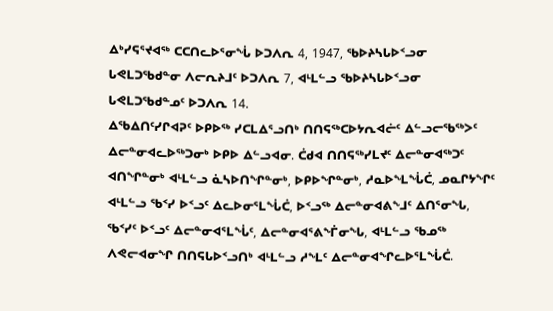ᐃᒃᓯᕋᕐᔪᐊᖅ ᑕᑕᑎᓚᐅᕐᓂᖔ ᐅᑐᐱᕆ 4, 1947, ᖃᐅᔨᓴᒐᐅᑉᓗᓂ ᒐᕙᒪᑐᖃᑯᓐᓂ ᐱᓕᕆᔨᒧᑦ ᐅᑐᐱᕆ 7, ᐊᒻᒪᓪᓗ ᖃᐅᔨᓴᒐᐅᑉᓗᓂ ᒐᕙᒪᑐᖃᑯᓐᓄᑦ ᐅᑐᐱᕆ 14.
ᐃᖃᐃᑎᑦᓯᒋᐊᕈᑦ ᐅᑭᐅᖅ ᓯᑕᒪᐃᕐᓗᑎᒃ ᑎᑎᕋᖅᑕᐅᔭᕆᐊᓖᑦ ᐃᓪᓗᓕᖃᖅᐳᑦ ᐃᓕᓐᓂᐊᓚᐅᖅᑐᓂᒃ ᐅᑭᐅ ᐃᓪᓗᐊᓂ. ᑖᑯᐊ ᑎᑎᕋᖅᓯᒪᔪᑦ ᐃᓕᓐᓂᐊᖅᑐᑦ ᐊᑎᖏᓐᓂᒃ ᐊᒻᒪᓪᓗ ᓈᓴᐅᑎᖏᓐᓂᒃ, ᐅᑭᐅᖏᓐᓂᒃ, ᓱᓇᐅᖕᒪᖔᑖ, ᓄᓇᒋᔭᖏᑦ ᐊᒻᒪᓪᓗ ᖃᑉᓯ ᐅᑉᓗᑦ ᐃᓚᐅᓂᕐᒪᖔᑖ, ᐅᑉᓗᖅ ᐃᓕᓐᓂᐊᕕᖕᒧᑦ ᐃᑎᕐᓂᖓ, ᖃᑉᓯᑦ ᐅᑉᓗᑦ ᐃᓕᓐᓂᐊᕐᒪᖔᑦ, ᐃᓕᓐᓂᐊᕐᕕᖕᒦᓂᖓ, ᐊᒻᒪᓪᓗ ᖃᓄᖅ ᐱᕙᓕᐊᓂᖏ ᑎᑎᕋᒐᐅᑉᓗᑎᒃ ᐊᒻᒪᓪᓗ ᓱᖕᒪᑦ ᐃᓕᓐᓂᐊᖏᓚᐅᕐᒪᖔᑖ.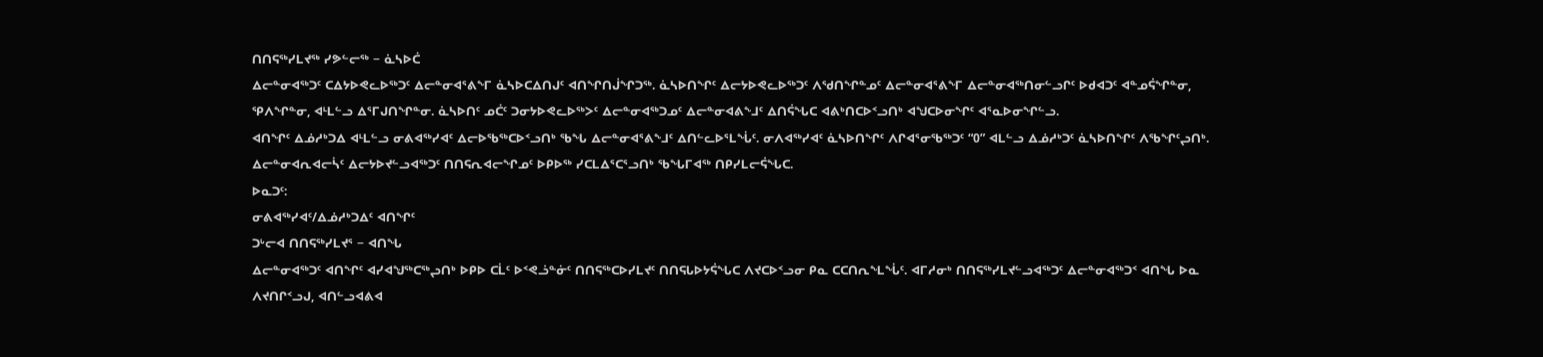ᑎᑎᕋᖅᓯᒪᔪᖅ ᓯᕗᓪᓕᖅ − ᓈᓴᐅᑖ
ᐃᓕᓐᓂᐊᖅᑐᑦ ᑕᐃᔭᐅᕙᓚᐅᖅᑐᑦ ᐃᓕᓐᓂᐊᕐᕕᖕᒥ ᓈᓴᐅᑕᐃᑎᒍᑦ ᐊᑎᖏᑎᒎᖏᑐᖅ. ᓈᓴᐅᑎᖏᑦ ᐃᓕᔭᐅᕙᓚᐅᖅᑐᑦ ᐱᖁᑎᖏᓐᓄᑦ ᐃᓕᓐᓂᐊᕐᕕᖕᒥ ᐃᓕᓐᓂᐊᖅᑎᓂᓪᓗᒋᑦ ᐅᑯᐊᑐᑦ ᐊᓐᓄᕌᖏᓐᓂ, ᕿᐱᖏᓐᓂ, ᐊᒻᒪᓪᓗ ᐃᕐᒥᒍᑎᖏᓐᓂ. ᓈᓴᐅᑎᑦ ᓄᑖᑦ ᑐᓂᔭᐅᕙᓚᐅᖅᐳᑦ ᐃᓕᓐᓂᐊᖅᑐᓄᑦ ᐃᓕᓐᓂᐊᕕᖕᒧᑦ ᐃᑎᕌᖓᑕ ᐊᕕᒃᑎᑕᐅᑉᓗᑎᒃ ᐊᖑᑕᐅᓂᖏᑦ ᐊᕐᓇᐅᓂᖏᓪᓗ.
ᐊᑎᖏᑦ ᐃᓅᓱᒃᑐᐃ ᐊᒻᒪᓪᓗ ᓂᕕᐊᖅᓯᐊᑦ ᐃᓕᐅᖃᖅᑕᐅᑉᓗᑎᒃ ᖃᖓ ᐃᓕᓐᓂᐊᕐᕕᖕᒧᑦ ᐃᑎᓪᓚᐅᕐᒪᖔᑦ. ᓂᐱᐊᖅᓯᐊᑦ ᓈᓴᐅᑎᖏᑦ ᐱᒋᐊᕐᓂᖃᖅᑐᑦ “0” ᐊᒪᓪᓗ ᐃᓅᓱᒃᑐᑦ ᓈᓴᐅᑎᖏᑦ ᐱᖃᖏᑦᖢᑎᒃ. ᐃᓕᓐᓂᐊᕆᐊᓕᓵᑦ ᐃᓕᔭᐅᔪᓪᓗᐊᖅᑐᑦ ᑎᑎᕋᕆᐊᓕᖏᓄᑦ ᐅᑭᐅᖅ ᓯᑕᒪᐃᕐᑕᕐᓗᑎᒃ ᖃᖓᒥᐊᖅ ᑎᑭᓯᒪᓕᕌᖓᑕ.
ᐅᓇᑐᑦ:
ᓂᕕᐊᖅᓯᐊᑦ/ᐃᓅᓱᒃᑐᐃᑦ ᐊᑎᖏᑦ
ᑐᒡᓕᐊ ᑎᑎᕋᖅᓯᒪᔪᕐ − ᐊᑎᖓ
ᐃᓕᓐᓂᐊᖅᑐᑦ ᐊᑎᖏᑦ ᐊᓯᐊᖑᖅᑕᖅᖢᑎᒃ ᐅᑭᐅ ᑕᒫᑦ ᐅᑉᕙᓘᓐᓃᑦ ᑎᑎᕋᖅᑕᐅᓯᒪᔪᑦ ᑎᑎᕋᒐᐅᔭᕌᖓᑕ ᐱᔪᑕᐅᑉᓗᓂ ᑭᓇ ᑕᑕᑎᕆᖕᒪᖔᑦ. ᐊᒥᓱᓂᒃ ᑎᑎᕋᖅᓯᒪᔪᓪᓗᐊᖅᑐᑦ ᐃᓕᓐᓂᐊᖅᑐᑉ ᐊᑎᖓ ᐅᓇ ᐱᔪᑎᒋᑉᓗᒍ, ᐊᑎᓪᓗᐊᕕᐊ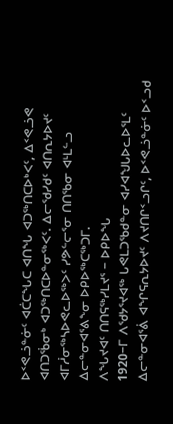ᐅᑉᕙᓘᓐᓃᑦ ᐊᑖᑕᖓᑕ ᐊᑎᖓ ᐊᑐᖅᑎᑕᐅᒃᐸᑦ, ᐃᑉᕙᓘᕙ ᐊᑎᑐᖄᓂᒃ ᐊᑐᖅᑎᑕᐅᓐᓂᖅᐸᑦ. ᐃᓕᖁᓯᑯᑦ ᐊᑎᕆᔭᐅᔪᑦ ᐊᒥᓲᓂᖅᓴᐅᕙᓚᐅᖅᐳᑦ ᓯᕗᓪᓕᕐᓂ ᑎᑎᖃᓂ ᐊᒻᒪᓪᓗ ᐃᓕᓐᓂᐊᕐᕕᖕᓂ ᐅᑭᐅᖅᑕᖅᑐᒥ.
ᐱᖓᔪᐊᑦ ᑎᑎᕋᖅᓯᒪᔪᕐ − ᐅᑭᐅᖓ
1920−ᒥ ᐱᖁᔭᕐᔪᐊᖅ ᒐᕙᒪᑐᖃᑯᓐᓂ ᐊᓯᐊᖑᒐᐅᓚᐅᕐᒪᑦ ᐃᓕᓐᓂᐊᕐᕖ ᐊᖏᕋᕆᔭᐅᔪᑦ ᐱᔪᑎᒋᑉᓗᒋᑦ, ᐅᑉᕙᓘᓐᓃᑦ ᐅᑉᓗᑯ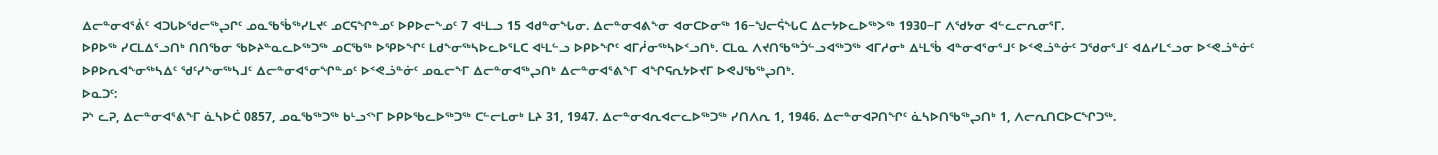ᐃᓕᓐᓂᐊᕐᕖᑦ ᐊᑐᒐᐅᖁᓕᖅᖢᒋᑦ ᓄᓇᖃᖄᖅᓯᒪᔪᑦ ᓄᑕᕋᖏᓐᓄᑦ ᐅᑭᐅᓕᖕᓄᑦ 7 ᐊᒻᒪᓗ 15 ᐊᑯᓐᓂᖓᓂ. ᐃᓕᓐᓂᐊᕕᖕᓂ ᐊᓂᑕᐅᓂᖅ 16−ᖑᓕᕌᖓᑕ ᐃᓕᔭᐅᓚᐅᖅᐳᖅ 1930−ᒥ ᐱᖁᔭᓂ ᐊᓪᓚᓕᕆᓂᕐᒥ.
ᐅᑭᐅᖅ ᓯᑕᒪᐃᕐᓗᑎᒃ ᑎᑎᖃᓂ ᖃᐅᔨᓐᓇᓚᐅᖅᑐᖅ ᓄᑕᖃᖅ ᐅᕿᐅᖏᑦ ᒪᑯᖕᓂᖅᓴᐅᓚᐅᕐᒪᑕ ᐊᒻᒪᓪᓗ ᐅᑭᐅᖏᑦ ᐊᒥᓲᓂᖅᓴᐅᑉᓗᑎᒃ. ᑕᒪᓇ ᐱᔪᑎᖃᖅᑑᓪᓗᐊᖅᑐᖅ ᐊᒥᓱᓂᒃ ᐃᒻᒪᖄ ᐊᓐᓂᐊᕐᓂᕐᒧᑦ ᐅᑉᕙᓘᓐᓃᑦ ᑐᖁᓂᕐᒧᑦ ᐊᐃᓯᒪᑉᓗᓂ ᐅᑉᕙᓘᓐᓃᑦ ᐅᑭᐅᕆᐊᖕᓂᖅᓴᐃᑦ ᖁᑦᓯᖕᓂᖅᓴᒧᑦ ᐃᓕᓐᓂᐊᕐᓂᖏᓐᓄᑦ ᐅᑉᕙᓘᓐᓃᑦ ᓄᓇᓕᖕᒥ ᐃᓕᓐᓂᐊᖅᖢᑎᒃ ᐃᓕᓐᓂᐊᕐᕕᖕᒥ ᐊᖏᕋᕆᔭᐅᔪᒥ ᐅᕙᒍᖃᖅᖢᑎᒃ.
ᐅᓇᑐᑦ:
ᕈᔅ ᓚᕈ, ᐃᓕᓐᓂᐊᕐᕕᖕᒥ ᓈᓴᐅᑖ 0857, ᓄᓇᖃᖅᑐᖅ ᑲᒻᓗᑉᔅᒥ ᐅᑭᐅᖃᓚᐅᖅᑐᖅ ᑕᓪᓕᒪᓂᒃ ᒪᔨ 31, 1947. ᐃᓕᓐᓂᐊᕆᐊᓕᓚᐅᖅᑐᖅ ᓯᑎᐱᕆ 1, 1946. ᐃᓕᓐᓂᐊᕈᑎᖏᑦ ᓈᓴᐅᑎᖃᖅᖢᑎᒃ 1, ᐱᓕᕆᑎᑕᐅᑕᖏᑐᖅ.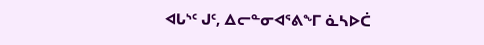ᐊᒐᔅᑦ ᒍᑦ, ᐃᓕᓐᓂᐊᕐᕕᖕᒥ ᓈᓴᐅᑖ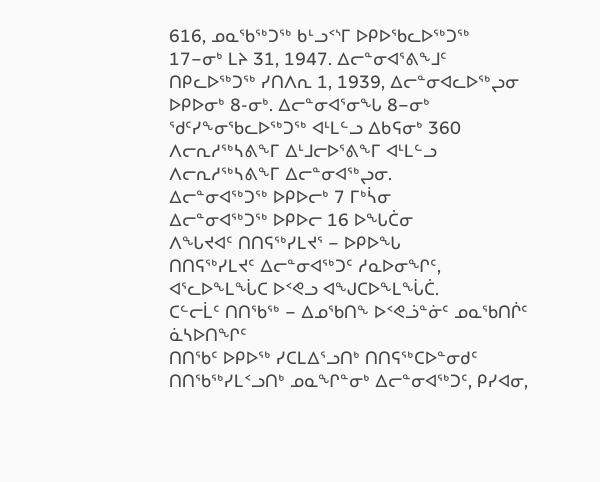616, ᓄᓇᖃᖅᑐᖅ ᑲᒻᓗᑉᔅᒥ ᐅᑭᐅᖃᓚᐅᖅᑐᖅ 17−ᓂᒃ ᒪᔨ 31, 1947. ᐃᓕᓐᓂᐊᕐᕕᖕᒧᑦ ᑎᑭᓚᐅᖅᑐᖅ ᓯᑎᐱᕆ 1, 1939, ᐃᓕᓐᓂᐊᓚᐅᖅᖢᓂ ᐅᑭᐅᓂᒃ 8-ᓂᒃ. ᐃᓕᓐᓂᐊᕐᓂᖓ 8−ᓂᒃ ᖁᑦᓯᖕᓂᖃᓚᐅᖅᑐᖅ ᐊᒻᒪᓪᓗ ᐃᑲᕋᓂᒃ 360 ᐱᓕᕆᓱᖅᓴᕕᖕᒥ ᐃᒻᒧᓕᐅᕐᕕᖕᒥ ᐊᒻᒪᓪᓗ ᐱᓕᕆᓱᖅᓴᕕᖕᒥ ᐃᓕᓐᓂᐊᖅᖢᓂ.
ᐃᓕᓐᓂᐊᖅᑐᖅ ᐅᑭᐅᓕᒃ 7 ᒥᒃᓵᓂ
ᐃᓕᓐᓂᐊᖅᑐᖅ ᐅᑭᐅᓕ 16 ᐅᖓᑖᓂ
ᐱᖓᔪᐊᑦ ᑎᑎᕋᖅᓯᒪᔪᕐ − ᐅᑭᐅᖓ
ᑎᑎᕋᖅᓯᒪᔪᑦ ᐃᓕᓐᓂᐊᖅᑐᑦ ᓱᓇᐅᓂᖏᑦ, ᐊᕐᓚᐅᖕᒪᖔᑕ ᐅᑉᕙᓗ ᐊᖑᑕᐅᖕᒪᖔᑖ.
ᑕᓪᓕᒫᑦ ᑎᑎᖃᖅ − ᐃᓄᖃᑎᖕ ᐅᑉᕙᓘᓐᓃᑦ ᓄᓇᖃᑎᒌᑦ ᓈᓴᐅᑎᖏᑦ
ᑎᑎᖃᑦ ᐅᑭᐅᖅ ᓯᑕᒪᐃᕐᓗᑎᒃ ᑎᑎᕋᖅᑕᐅᓐᓂᑯᑦ ᑎᑎᖃᖅᓯᒪᑉᓗᑎᒃ ᓄᓇᖏᓐᓂᒃ ᐃᓕᓐᓂᐊᖅᑐᑦ, ᑭᓯᐊᓂ,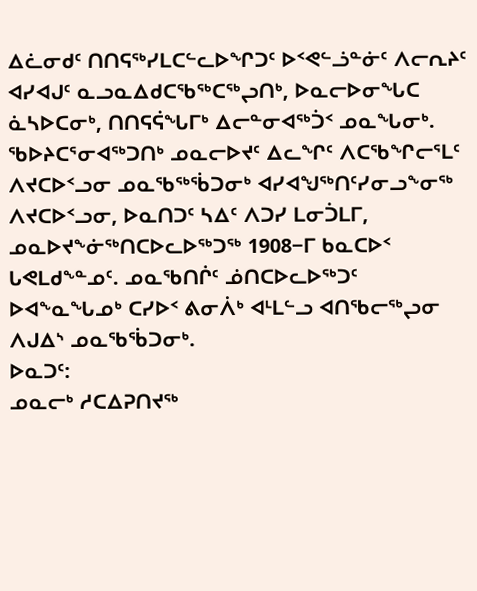ᐃᓛᓂᑯᑦ ᑎᑎᕋᖅᓯᒪᑕᓪᓚᐅᖏᑐᑦ ᐅᑉᕙᓪᓘᓐᓃᑦ ᐱᓕᕆᔨᑦ ᐊᓯᐊᒍᑦ ᓇᓗᓇᐃᑯᑕᖃᖅᑕᖅᖢᑎᒃ, ᐅᓇᓕᐅᓂᖓᑕ ᓈᓴᐅᑕᓂᒃ, ᑎᑎᕋᕌᖓᒥᒃ ᐃᓕᓐᓂᐊᖅᑑᑉ ᓄᓇᖓᓂᒃ.
ᖃᐅᔨᑕᕐᓂᐊᖅᑐᑎᒃ ᓄᓇᓕᐅᔪᑦ ᐃᓚᖏᑦ ᐱᑕᖃᖏᓕᕐᒪᑦ ᐱᔪᑕᐅᑉᓗᓂ ᓄᓇᖃᖅᖄᑐᓂᒃ ᐊᓯᐊᖑᖅᑎᑦᓯᓂᓗᖕᓂᖅ ᐱᔪᑕᐅᑉᓗᓂ, ᐅᓇᑎᑐᑦ ᓴᐃᑦ ᐱᑐᓯ ᒪᓂᑑᒪᒥ, ᓄᓇᐅᔪᖕᓃᖅᑎᑕᐅᓚᐅᖅᑐᖅ 1908−ᒥ ᑲᓇᑕᐅᑉ ᒐᕙᒪᑯᖕᓐᓄᑦ. ᓄᓇᖃᑎᒌᑦ ᓅᑎᑕᐅᓚᐅᖅᑐᑦ ᐅᐊᖕᓇᖓᓄᒃ ᑕᓯᐅᑉ ᕕᓂᐲᒃ ᐊᒻᒪᓪᓗ ᐊᑎᖃᓕᖅᖢᓂ ᐱᒍᐃᔅ ᓄᓇᖃᖄᑐᓂᒃ.
ᐅᓇᑐᑦ:
ᓄᓇᓕᒃ ᓱᑕᐃᕈᑎᔪᖅ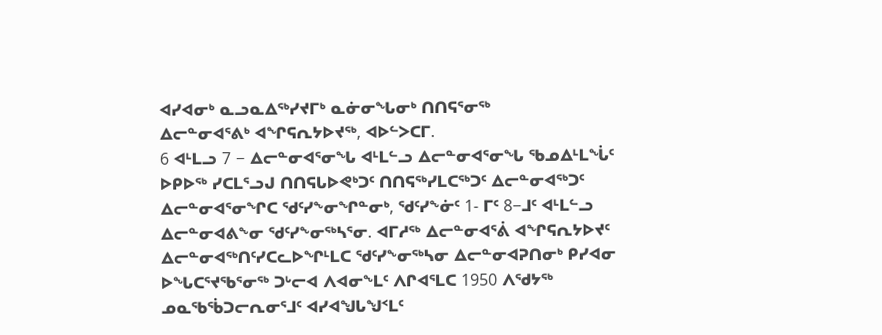ᐊᓯᐊᓂᒃ ᓇᓗᓇᐃᖅᓯᔪᒥᒃ ᓇᓃᓂᖓᓂᒃ ᑎᑎᕋᕐᓂᖅ
ᐃᓕᓐᓂᐊᕐᕕᒃ ᐊᖏᕋᕆᔭᐅᔪᖅ, ᐊᐅᓪᐳᑕᒥ.
6 ᐊᒻᒪᓗ 7 − ᐃᓕᓐᓂᐊᕐᓂᖓ ᐊᒻᒪᓪᓗ ᐃᓕᓐᓂᐊᕐᓂᖓ ᖃᓄᐃᒻᒪᖔᑦ
ᐅᑭᐅᖅ ᓯᑕᒪᕐᓗᒍ ᑎᑎᕋᒐᐅᕙᒃᑐᑦ ᑎᑎᕋᖅᓯᒪᑕᖅᑐᑦ ᐃᓕᓐᓂᐊᖅᑐᑦ ᐃᓕᓐᓂᐊᕐᓂᖏᑕ ᖁᑦᓯᖕᓂᖏᓐᓂᒃ, ᖁᑦᓯᖕᓃᑦ 1- ᒥᑦ 8−ᒧᑦ ᐊᒻᒪᓪᓗ ᐃᓕᓐᓂᐊᕕᖕᓂ ᖁᑦᓯᖕᓂᖅᓴᕐᓂ. ᐊᒥᓱᖅ ᐃᓕᓐᓂᐊᕐᕖ ᐊᖏᕋᕆᔭᐅᔪᑦ ᐃᓕᓐᓂᐊᖅᑎᑦᓯᑕᓚᐅᖏᒻᒪᑕ ᖁᑦᓯᖕᓂᖅᓴᓂ ᐃᓕᓐᓂᐊᕈᑎᓂᒃ ᑭᓯᐊᓂ ᐅᖓᑕᕐᔪᖃᕐᓂᖅ ᑐᒡᓕᐊ ᐱᐊᓂᖕᒪᑦ ᐱᒋᐊᕐᒪᑕ 1950 ᐱᖁᔭᖅ ᓄᓇᖃᖄᑐᓕᕆᓂᕐᒧᑦ ᐊᓯᐊᖑᒐᖑᑉᒪᑦ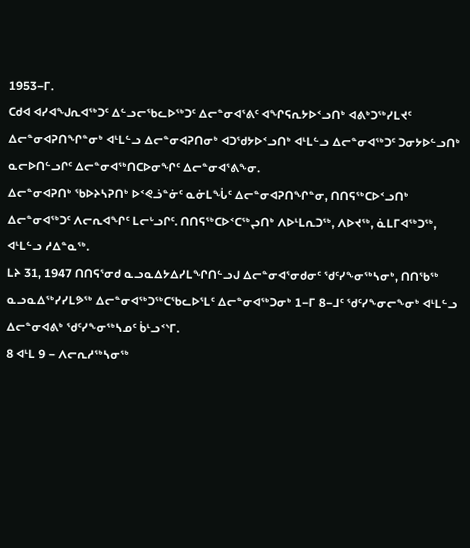1953−ᒥ.
ᑕᑯᐊ ᐊᓯᐊᖑᕆᐊᖅᑐᑦ ᐃᓪᓗᓕᖃᓚᐅᖅᑐᑦ ᐃᓕᓐᓂᐊᕐᕕᑦ ᐊᖏᕋᕆᔭᐅᑉᓗᑎᒃ ᐊᕕᒃᑐᖅᓯᒪᔪᑦ ᐃᓕᓐᓂᐊᕈᑎᖏᓐᓂᒃ ᐊᒻᒪᓪᓗ ᐃᓕᓐᓂᐊᕈᑎᓂᒃ ᐊᑐᖁᔭᐅᑉᓗᑎᒃ ᐊᒻᒪᓪᓗ ᐃᓕᓐᓂᐊᖅᑐᑦ ᑐᓂᔭᐅᓪᓗᑎᒃ ᓇᓕᐅᑎᓪᓗᒋᑦ ᐃᓕᓐᓂᐊᖅᑎᑕᐅᓂᖏᑦ ᐃᓕᓐᓂᐊᕐᕕᖕᓂ.
ᐃᓕᓐᓂᐊᕈᑎᒃ ᖃᐅᔨᓴᕈᑎᒃ ᐅᑉᕙᓘᓐᓃᑦ ᓇᓃᒪᖔᑦ ᐃᓕᓐᓂᐊᕈᑎᖏᓐᓂ, ᑎᑎᕋᖅᑕᐅᑉᓗᑎᒃ ᐃᓕᓐᓂᐊᖅᑐᑦ ᐱᓕᕆᐊᖏᑦ ᒪᓕᒡᓗᒋᑦ. ᑎᑎᕋᖅᑕᐅᑉᑕᖅᖢᑎᒃ ᐱᐅᒻᒪᕆᑐᖅ, ᐱᐅᔪᖅ, ᓈᒪᒥᐊᖅᑐᖅ, ᐊᒻᒪᓪᓗ ᓱᐃᓐᓇᖅ.
ᒪᔨ 31, 1947 ᑎᑎᕋᕐᓂᑯ ᓇᓗᓇᐃᔭᐃᓯᒪᖏᑎᓪᓗᒍ ᐃᓕᓐᓂᐊᕐᓂᑯᓂᑦ ᖁᑦᓯᖕᓂᖅᓴᓂᒃ, ᑎᑎᖃᖅ ᓇᓗᓇᐃᖅᓯᓯᒪᕗᖅ ᐃᓕᓐᓂᐊᖅᑐᖅᑕᖃᓚᐅᕐᒪᑦ ᐃᓕᓐᓂᐊᖅᑐᓂᒃ 1−ᒥ 8−ᒧᑦ ᖁᑦᓯᖕᓂᓕᖕᓂᒃ ᐊᒻᒪᓪᓗ ᐃᓕᓐᓂᐊᕕᒃ ᖁᑦᓯᖕᓂᖅᓴᓄᑦ ᑳᒻᓗᑉᔅᒥ.
8 ᐊᒻᒪ 9 − ᐱᓕᕆᓱᖅᓴᓂᖅ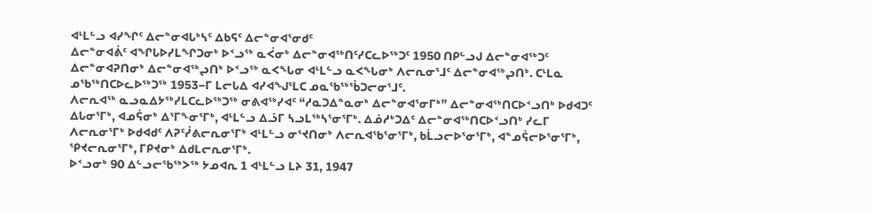ᐊᒻᒪᓪᓗ ᐊᓯᖏᑦ ᐃᓕᓐᓂᐊᒐᒃᓴᑦ ᐃᑲᕋᑦ ᐃᓕᓐᓂᐊᕐᓂᑯᑦ
ᐃᓕᓐᓂᐊᕖᑦ ᐊᖏᒐᐅᓯᒪᖏᑐᓂᒃ ᐅᑉᓗᖅ ᓇᐹᓂᒃ ᐃᓕᓐᓂᐊᖅᑎᑦᓯᑕᓚᐅᖅᑐᑦ 1950 ᑎᑭᓪᓗᒍ ᐃᓕᓐᓂᐊᖅᑐᑦ ᐃᓕᓐᓂᐊᕈᑎᓂᒃ ᐃᓕᓐᓂᐊᖅᖢᑎᒃ ᐅᑉᓗᖅ ᓇᐸᖓᓂ ᐊᒻᒪᓪᓗ ᓇᐸᖓᓂᒃ ᐱᓕᕆᓂᕐᒧᑦ ᐃᓕᓐᓂᐊᖅᖢᑎᒃ. ᑕᒻᒪᓇ ᓄᖃᖅᑎᑕᐅᓚᐅᖅᑐᖅ 1953−ᒥ ᒪᓕᒐᐃ ᐊᓯᐊᖑᕐᒪᑕ ᓄᓇᖃᖅᖄᑐᓕᓂᕐᒧᑦ.
ᐱᓕᕆᐊᖅ ᓇᓗᓇᐃᔭᖅᓯᒪᑕᓚᐅᖅᑐᖅ ᓂᕕᐊᖅᓯᐊᑦ “ᓱᓇᑐᐃᓐᓇᓂᒃ ᐃᓕᓐᓂᐊᕐᓂᒥᒃ” ᐃᓕᓐᓂᐊᖅᑎᑕᐅᑉᓗᑎᒃ ᐅᑯᐊᑐᑦ ᐃᒐᓂᕐᒥᒃ, ᐊᓄᕌᓂᒃ ᐃᕐᒥᖕᓂᕐᒥᒃ, ᐊᒻᒪᓪᓗ ᐃᓘᒥ ᓴᓗᒪᖅᓴᕐᓂᕐᒥᒃ. ᐃᓅᓱᒃᑐᐃᑦ ᐃᓕᓐᓂᐊᖅᑎᑕᐅᑉᓗᑎᒃ ᓯᓚᒥ ᐱᓕᕆᓂᕐᒥᒃ ᐅᑯᐊᑯᑦ ᐱᕈᑦᓰᕕᓕᕆᓂᕐᒥᒃ ᐊᒻᒪᓪᓗ ᓂᕐᔪᑎᓂᒃ ᐱᓕᕆᐊᖃᕐᓂᕐᒥᒃ, ᑲᒫᓗᓕᐅᕐᓂᕐᒥᒃ, ᐊᓐᓄᕌᓕᐅᕐᓂᕐᒥᒃ, ᕿᔪᓕᕆᓂᕐᒥᒃ, ᒥᑭᔪᓂᒃ ᐃᑯᒪᓕᕆᓂᕐᒥᒃ.
ᐅᑉᓗᓂᒃ 90 ᐃᓪᓗᓕᖃᖅᐳᖅ ᔭᓄᐊᕆ 1 ᐊᒻᒪᓪᓗ ᒪᔨ 31, 1947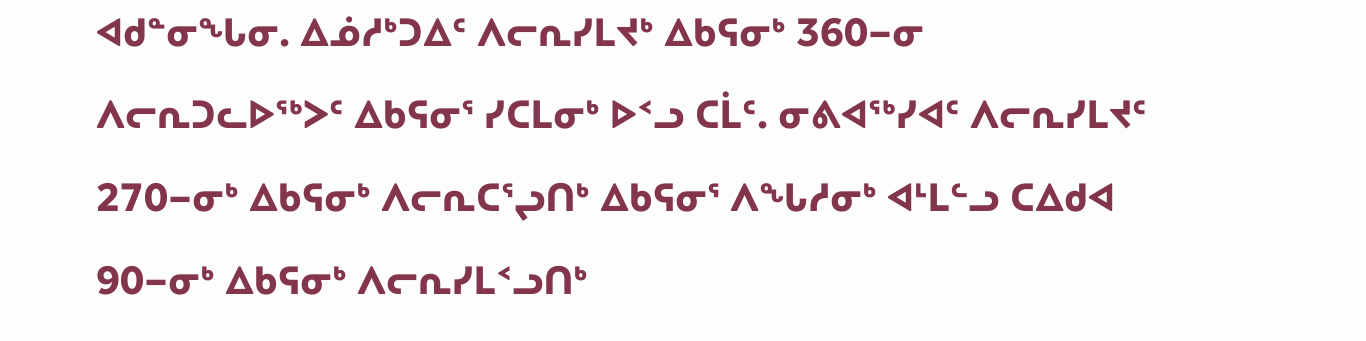ᐊᑯᓐᓂᖓᓂ. ᐃᓅᓱᒃᑐᐃᑦ ᐱᓕᕆᓯᒪᔪᒃ ᐃᑲᕋᓂᒃ 360−ᓂ ᐱᓕᕆᑐᓚᐅᖅᐳᑦ ᐃᑲᕋᓂᕐ ᓯᑕᒪᓂᒃ ᐅᑉᓗ ᑕᒫᑦ. ᓂᕕᐊᖅᓯᐊᑦ ᐱᓕᕆᓯᒪᔪᑦ 270−ᓂᒃ ᐃᑲᕋᓂᒃ ᐱᓕᕆᑕᕐᖢᑎᒃ ᐃᑲᕋᓂᕐ ᐱᖓᓱᓂᒃ ᐊᒻᒪᓪᓗ ᑕᐃᑯᐊ 90−ᓂᒃ ᐃᑲᕋᓂᒃ ᐱᓕᕆᓯᒪᑉᓗᑎᒃ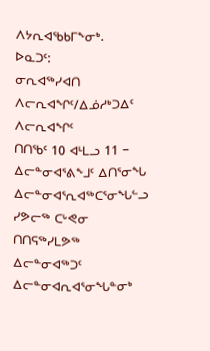ᐱᔭᕆᐊᖃᑲᒥᖕᓂᒃ.
ᐅᓇᑐᑦ:
ᓂᕆᐊᖅᓯᐊᑎ ᐱᓕᕆᐊᖏᑦ/ᐃᓅᓱᒃᑐᐃᑦ ᐱᓕᕆᐊᖏᑦ
ᑎᑎᖃᑦ 10 ᐊᒻᒪᓗ 11 − ᐃᓕᓐᓂᐊᕐᕕᖕᒧᑦ ᐃᑎᕐᓂᖓ ᐃᓕᓐᓂᐊᕐᕆᐊᖅᑕᕐᓂᖓᓪᓗ
ᓯᕗᓕᖅ ᑕᒡᕙᓂ ᑎᑎᕋᖅᓯᒪᕗᖅ ᐃᓕᓐᓂᐊᖅᑐᑦ ᐃᓕᓐᓂᐊᕆᐊᕐᓂᖓᓐᓂᒃ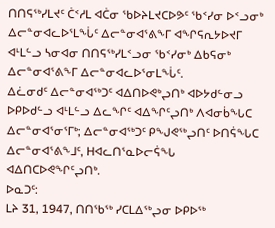ᑎᑎᕋᖅᓯᒪᔪᑦ ᑖᑉᓱᒪ ᐊᑖᓂ ᖃᐅᔨᒪᔪᑕᐅᕗᑦ ᖃᑉᓯᓂ ᐅᑉᓗᓂᒃ ᐃᓕᓐᓂᐊᓚᐅᕐᒪᖔᑦ ᐃᓕᓐᓂᐊᕐᕕᖕᒥ ᐊᖏᕋᕆᔭᐅᔪᒥ ᐊᒻᒪᓪᓗ ᓴᓂᐊᓂ ᑎᑎᕋᖅᓯᒪᑉᓗᓂ ᖃᑉᓯᓂᒃ ᐃᑲᕋᓂᒃ ᐃᓕᓐᓂᐊᕐᕕᖕᒥ ᐃᓕᓐᓂᐊᓚᐅᕐᓂᒪᖔᑦ.
ᐃᓛᓂᑯᑦ ᐃᓕᓐᓂᐊᖅᑐᑦ ᐊᐃᑎᐅᕙᒃᖢᑎᒃ ᐊᐅᔭᑯᓪᓂᓗ ᐅᑭᐅᑯᓪᓗ ᐊᒻᒪᓪᓗ ᐃᓚᖏᑦ ᐊᐃᖏᑦᖢᑎᒃ ᐱᐊᓂᑳᖓᑕ ᐃᓕᓐᓂᐊᕐᓂᕐᒥᒃ; ᐃᓕᓐᓂᐊᖅᑐᑦ ᑭᖑᕙᖅᖢᑎᑦ ᐅᑎᕌᖓᑕ ᐃᓕᓐᓂᐊᕐᕕᖕᒧᑦ, ᕼᐊᓚᑎᕐᓇᐅᓕᕌᖓ ᐊᐃᑎᑕᐅᕙᖏᑦᖢᑎᒃ.
ᐅᓇᑐᑦ:
ᒪᔨ 31, 1947, ᑎᑎᖃᖅ ᓯᑕᒪᐃᖅᖢᓂ ᐅᑭᐅᖅ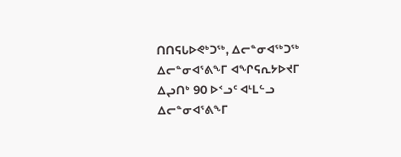ᑎᑎᕋᒐᐅᕙᒃᑐᖅ, ᐃᓕᓐᓂᐊᖅᑐᖅ ᐃᓕᓐᓂᐊᕐᕕᖕᒥ ᐊᖏᕋᕆᔭᐅᔪᒥ ᐃᖢᑎᒃ 90 ᐅᑉᓗᑦ ᐊᒻᒪᓪᓗ ᐃᓕᓐᓂᐊᕐᕕᖕᒥ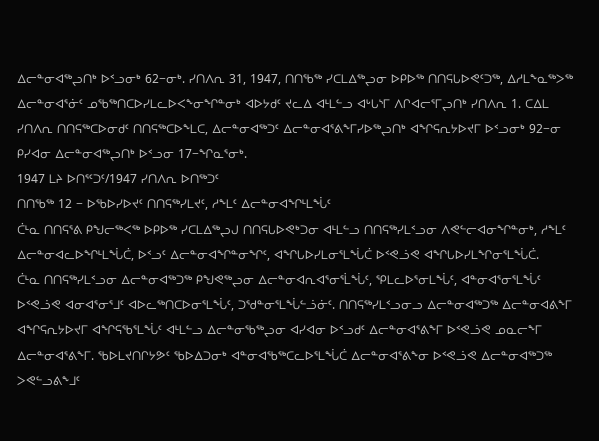ᐃᓕᓐᓂᐊᖅᖢᑎᒃ ᐅᑉᓗᓂᒃ 62−ᓂᒃ. ᓯᑎᐱᕆ 31, 1947, ᑎᑎᖃᖅ ᓯᑕᒪᐃᖅᖢᓂ ᐅᑭᐅᖅ ᑎᑎᕋᒐᐅᕙᑦᑐᖅ, ᐃᓱᒪᖕᓇᖅᐳᖅ ᐃᓕᓐᓂᐊᕐᓃᑦ ᓄᖃᖅᑎᑕᐅᓯᒪᓚᐅᐸᖕᓂᖏᓐᓂᒃ ᐊᐅᔭᑯᑦ ᔪᓚᐃ ᐊᒻᒪᓪᓗ ᐊᒡᒐᔅᒥ ᐱᒋᐊᓕᕐᒥᖢᑎᒃ ᓯᑎᐱᕆ 1. ᑕᐃᒪ ᓯᑎᐱᕆ ᑎᑎᕋᖅᑕᐅᓂᑯᑦ ᑎᑎᕋᖅᑕᐅᖕᒪᑕ, ᐃᓕᓐᓂᐊᖅᑐᑦ ᐃᓕᓐᓂᐊᕐᕕᖕᒥᓯᐅᖅᖢᑎᒃ ᐊᖏᕋᕆᔭᐅᔪᒥ ᐅᑉᓗᓂᒃ 92−ᓂ ᑭᓯᐊᓂ ᐃᓕᓐᓂᐊᖅᖢᑎᒃ ᐅᑉᓗᓂ 17−ᖏᓇᕐᓂᒃ.
1947 ᒪᔨ ᐅᑎᕐᑦᑐᑦ/1947 ᓯᑎᐱᕆ ᐅᑎᖅᑐᑦ
ᑎᑎᖃᖅ 12 − ᐅᖃᐅᓯᐅᔪᑦ ᑎᑎᕋᖅᓯᒪᔪᑦ, ᓱᖕᒪᑦ ᐃᓕᓐᓂᐊᖏᒻᒪᖔᑦ
ᑖᒻᓇ ᑎᑎᕋᕐᕕ ᑭᖑᓕᖅᐸᖅ ᐅᑭᐅᖅ ᓯᑕᒪᐃᖅᖢᒍ ᑎᑎᕋᒐᐅᕙᒃᑐᓂ ᐊᒻᒪᓪᓗ ᑎᑎᕋᖅᓯᒪᑉᓗᓂ ᐱᕙᓪᓕᐊᓂᖏᓐᓂᒃ, ᓱᖕᒪᑦ ᐃᓕᓐᓂᐊᓚᐅᖏᒻᒪᖔᑖ, ᐅᑉᓗᑦ ᐃᓕᓐᓂᐊᖏᓐᓂᖏᑦ, ᐊᖏᒐᐅᓯᒪᓂᕐᒪᖔᑖ ᐅᑉᕙᓘᕙ ᐊᖏᒐᐅᓯᒪᖏᓂᕐᒪᖔᑖ.
ᑖᒻᓇ ᑎᑎᕋᖅᓯᒪᑉᓗᓂ ᐃᓕᓐᓂᐊᖅᑐᖅ ᑭᖑᕙᖅᖢᓂ ᐃᓕᓐᓂᐊᕆᐊᕐᓂᕐᒫᖔᑦ, ᕿᒪᓚᐅᕐᓂᒪᖔᑦ, ᐊᓐᓂᐊᕐᓂᕐᒪᖔᑦ ᐅᑉᕙᓘᕙ ᐊᓂᐊᕐᓂᕐᒧᑦ ᐊᐅᓚᖅᑎᑕᐅᓂᕐᒪᖔᑦ, ᑐᖁᓐᓂᕐᒪᖔᓪᓘᓃᑦ. ᑎᑎᕋᖅᓯᒪᑉᓗᓂᓗ ᐃᓕᓐᓂᐊᖅᑐᖅ ᐃᓕᓐᓂᐊᕕᖕᒥ ᐊᖏᕋᕆᔭᐅᔪᒥ ᐊᖏᕋᖃᕐᒪᖔᑦ ᐊᒻᒪᓪᓗ ᐃᓕᓐᓂᖃᖅᖢᓂ ᐊᓯᐊᓂ ᐅᑉᓗᑯᑦ ᐃᓕᓐᓂᐊᕐᕕᖕᒥ ᐅᑉᕙᓘᕙ ᓄᓇᓕᖕᒥ ᐃᓕᓐᓂᐊᕐᕕᖕᒥ. ᖃᐅᒪᔪᑎᒋᔭᕗᑦ ᖃᐅᐃᑐᓂᒃ ᐊᓐᓂᐊᖃᖅᑕᓚᐅᕐᒪᖔᑖ ᐃᓕᓐᓂᐊᕐᕕᖕᓂ ᐅᑉᕙᓘᕙ ᐃᓕᓐᓂᐊᖅᑐᖅ ᐳᕙᓪᓗᕕᖕᒧᑦ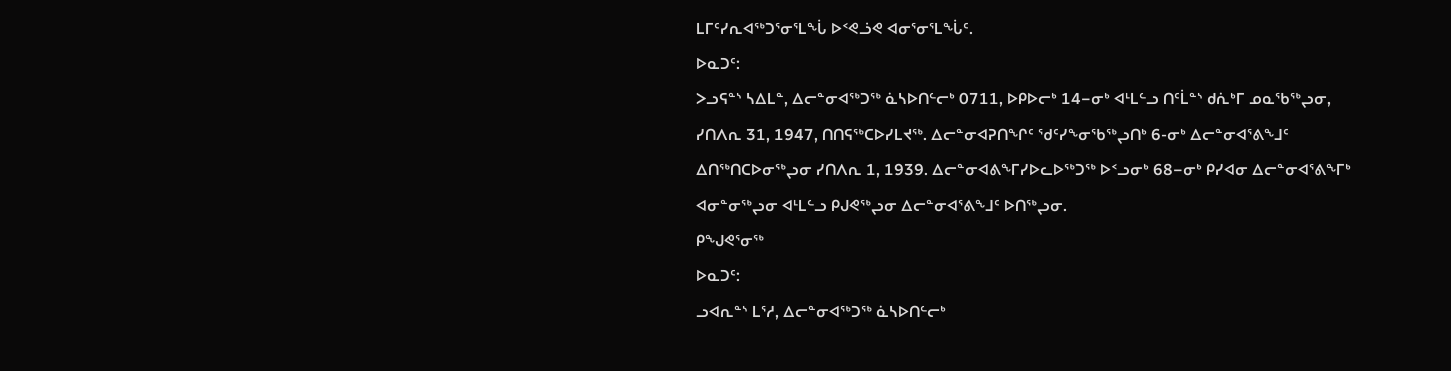ᒪᒥᑦᓯᕆᐊᖅᑐᕐᓂᕐᒪᖔ ᐅᑉᕙᓘᕙ ᐊᓂᕐᓂᕐᒪᖔᑦ.
ᐅᓇᑐᑦ:
ᐳᓗᕋᓐᔅ ᓴᐃᒪᓐ, ᐃᓕᓐᓂᐊᖅᑐᖅ ᓈᓴᐅᑎᓪᓕᒃ 0711, ᐅᑭᐅᓕᒃ 14−ᓂᒃ ᐊᒻᒪᓪᓗ ᑎᑦᒫᓐᔅ ᑯᕇᒃᒥ ᓄᓇᖃᖅᖢᓂ, ᓯᑎᐱᕆ 31, 1947, ᑎᑎᕋᖅᑕᐅᓯᒪᔪᖅ. ᐃᓕᓐᓂᐊᕈᑎᖏᑦ ᖁᑦᓯᖕᓂᖃᖅᖢᑎᒃ 6-ᓂᒃ ᐃᓕᓐᓂᐊᕐᕕᖕᒧᑦ ᐃᑎᖅᑎᑕᐅᓂᖅᖢᓂ ᓯᑎᐱᕆ 1, 1939. ᐃᓕᓐᓂᐊᕕᖕᒥᓯᐅᓚᐅᖅᑐᖅ ᐅᑉᓗᓂᒃ 68−ᓂᒃ ᑭᓯᐊᓂ ᐃᓕᓐᓂᐊᕐᕕᖕᒥᒃ ᐊᓂᓐᓂᖅᖢᓂ ᐊᒻᒪᓪᓗ ᑭᒍᕙᖅᖢᓂ ᐃᓕᓐᓂᐊᕐᕕᖕᒧᑦ ᐅᑎᖅᖢᓂ.
ᑭᖑᕙᕐᓂᖅ
ᐅᓇᑐᑦ:
ᓗᐊᕆᓐᔅ ᒪᕐᓱ, ᐃᓕᓐᓂᐊᖅᑐᖅ ᓈᓴᐅᑎᓪᓕᒃ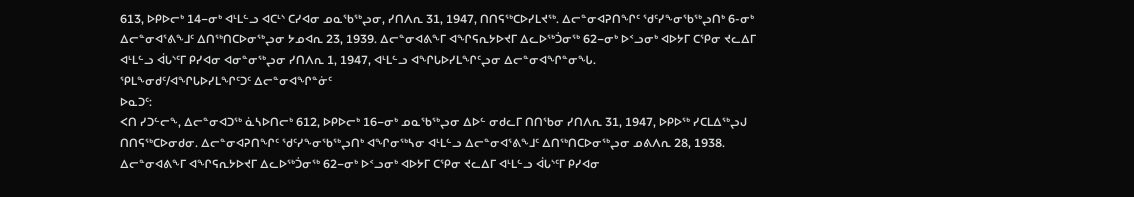613, ᐅᑭᐅᓕᒃ 14−ᓂᒃ ᐊᒻᒪᓪᓗ ᐊᑕᒻᔅ ᑕᓯᐊᓂ ᓄᓇᖃᖅᖢᓂ, ᓯᑎᐱᕆ 31, 1947, ᑎᑎᕋᖅᑕᐅᓯᒪᔪᖅ. ᐃᓕᓐᓂᐊᕈᑎᖏᑦ ᖁᑦᓯᖕᓂᖃᖅᖢᑎᒃ 6-ᓂᒃ ᐃᓕᓐᓂᐊᕐᕕᖕᒧᑦ ᐃᑎᖅᑎᑕᐅᓂᖅᖢᓂ ᔭᓄᐊᕆ 23, 1939. ᐃᓕᓐᓂᐊᕕᖕᒥ ᐊᖏᕋᕆᔭᐅᔪᒥ ᐃᓚᐅᖅᑑᓂᖅ 62−ᓂᒃ ᐅᑉᓗᓂᒃ ᐊᐅᔭᒥ ᑕᕿᓂ ᔪᓚᐃᒥ ᐊᒻᒪᓪᓗ ᐋᒐᔅᑦᒥ ᑭᓯᐊᓂ ᐊᓂᓐᓂᖅᖢᓂ ᓯᑎᐱᕆ 1, 1947, ᐊᒻᒪᓪᓗ ᐊᖏᒐᐅᓯᒪᖏᑦᖢᓂ ᐃᓕᓐᓂᐊᖏᓐᓂᖓ.
ᕿᒪᖕᓂᑯᑦ/ᐊᖏᒐᐅᓯᒪᖏᑦᑐᑦ ᐃᓕᓐᓂᐊᖏᓐᓃᑦ
ᐅᓇᑐᑦ:
ᐸᑎ ᓯᑐᓪᓕᖕ, ᐃᓕᓐᓂᐊᑐᖅ ᓈᓴᐅᑎᓕᒃ 612, ᐅᑭᐅᓕᒃ 16−ᓂᒃ ᓄᓇᖃᖅᖢᓂ ᐃᐅᓪ ᓂᑯᓚᒥ ᑎᑎᖃᓂ ᓯᑎᐱᕆ 31, 1947, ᐅᑭᐅᖅ ᓯᑕᒪᐃᖅᖢᒍ ᑎᑎᕋᖅᑕᐅᓂᑯᓂ. ᐃᓕᓐᓂᐊᕈᑎᖏᑦ ᖁᑦᓯᖕᓂᖃᖅᖢᑎᒃ ᐊᖏᓂᖅᓴᓂ ᐊᒻᒪᓪᓗ ᐃᓕᓐᓂᐊᕐᕕᖕᒧᑦ ᐃᑎᖅᑎᑕᐅᓂᖅᖢᓂ ᓄᕕᐱᕆ 28, 1938. ᐃᓕᓐᓂᐊᕕᖕᒥ ᐊᖏᕋᕆᔭᐅᔪᒥ ᐃᓚᐅᖅᑑᓂᖅ 62−ᓂᒃ ᐅᑉᓗᓂᒃ ᐊᐅᔭᒥ ᑕᕿᓂ ᔪᓚᐃᒥ ᐊᒻᒪᓪᓗ ᐋᒐᔅᑦᒥ ᑭᓯᐊᓂ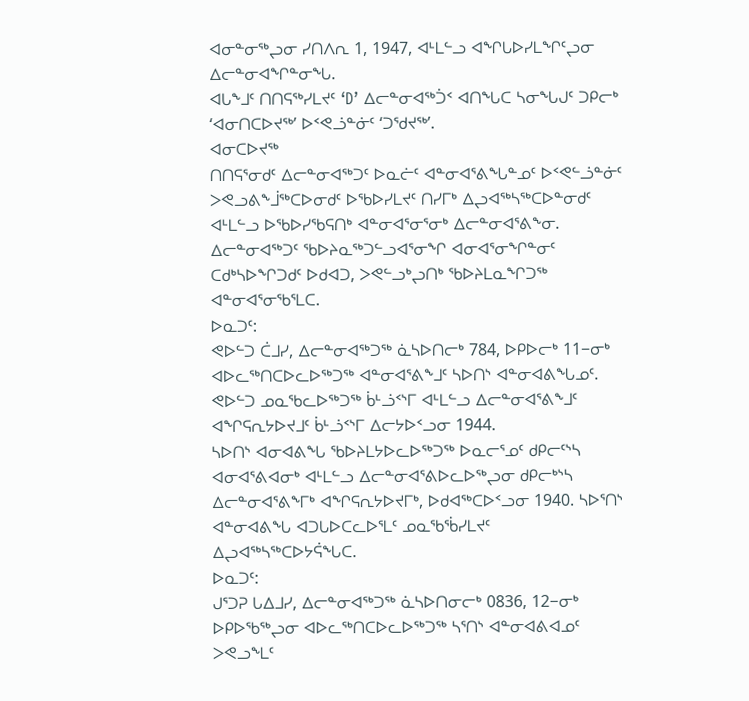ᐊᓂᓐᓂᖅᖢᓂ ᓯᑎᐱᕆ 1, 1947, ᐊᒻᒪᓪᓗ ᐊᖏᒐᐅᓯᒪᖏᑦᖢᓂ ᐃᓕᓐᓂᐊᖏᓐᓂᖓ.
ᐊᒐᖕᒧᑦ ᑎᑎᕋᖅᓯᒪᔪᑦ ‘D’ ᐃᓕᓐᓂᐊᖅᑑᑉ ᐊᑎᖓᑕ ᓴᓂᖓᒍᑦ ᑐᑭᓕᒃ ‘ᐊᓂᑎᑕᐅᔪᖅ’ ᐅᑉᕙᓘᓐᓃᑦ ‘ᑐᖁᔪᖅ’.
ᐊᓂᑕᐅᔪᖅ
ᑎᑎᕋᕐᓂᑯᑦ ᐃᓕᓐᓂᐊᖅᑐᑦ ᐅᓇᓖᑦ ᐊᓐᓂᐊᕐᕕᖓᓐᓄᑦ ᐅᑉᕙᓪᓘᓐᓃᑦ ᐳᕙᓗᕕᖕᒨᖅᑕᐅᓂᑯᑦ ᐅᖃᐅᓯᒪᔪᑦ ᑎᓯᒥᒃ ᐃᖢᐊᖅᓴᖅᑕᐅᓐᓂᑯᑦ ᐊᒻᒪᓪᓗ ᐅᖃᐅᓯᖃᕋᑎᒃ ᐊᓐᓂᐊᕐᓂᕐᓂᒃ ᐃᓕᓐᓂᐊᕐᕕᖕᓂ. ᐃᓕᓐᓂᐊᖅᑐᑦ ᖃᐅᔨᓇᖅᑐᓪᓗᐊᕐᓂᖏ ᐊᓂᐊᕐᓂᖏᓐᓂᑦ ᑕᑯᒃᓴᐅᖏᑐᑯᑦ ᐅᑯᐊᑐ, ᐳᕙᓪᓗᒃᖢᑎᒃ ᖃᐅᔨᒪᓇᖏᑐᖅ ᐊᓐᓂᐊᕐᓂᖃᕐᒪᑕ.
ᐅᓇᑐᑦ:
ᕙᐅᓪᑐ ᑖᒧᓯ, ᐃᓕᓐᓂᐊᖅᑐᖅ ᓈᓴᐅᑎᓕᒃ 784, ᐅᑭᐅᓕᒃ 11−ᓂᒃ ᐊᐅᓚᖅᑎᑕᐅᓚᐅᖅᑐᖅ ᐊᓐᓂᐊᕐᕕᖕᒧᑦ ᓴᐅᑎᔅ ᐊᓐᓂᐊᕕᖓᓄᑦ. ᕙᐅᓪᑐ ᓄᓇᖃᓚᐅᖅᑐᖅ ᑳᒻᓘᑉᔅᒥ ᐊᒻᒪᓪᓗ ᐃᓕᓐᓂᐊᕐᕕᖕᒧᑦ ᐊᖏᕋᕆᔭᐅᔪᒧᑦ ᑳᒻᓘᑉᔅᒥ ᐃᓕᔭᐅᑉᓗᓂ 1944.
ᓴᐅᑎᔅ ᐊᓂᐊᕕᖓ ᖃᐅᔨᒪᔭᐅᓚᐅᖅᑐᖅ ᐅᓇᓕᕐᓄᑦ ᑯᑭᓕᑦᔅᓴ ᐊᓂᐊᕐᕕᐊᓂᒃ ᐊᒻᒪᓪᓗ ᐃᓕᓐᓂᐊᕐᕕᐅᓚᐅᖅᖢᓂ ᑯᑭᓕᒃᔅᓴ ᐃᓕᓐᓂᐊᕐᕕᖕᒥᒃ ᐊᖏᕋᕆᔭᐅᔪᒥᒃ, ᐅᑯᐊᖅᑕᐅᑉᓗᓂ 1940. ᓴᐅᕐᑎᔅ ᐊᓐᓂᐊᕕᖓ ᐊᑐᒐᐅᑕᓚᐅᕐᒪᑦ ᓄᓇᖃᖄᓯᒪᔪᑦ ᐃᖢᐊᖅᓴᖅᑕᐅᔭᕌᖓᑕ.
ᐅᓇᑐᑦ:
ᒍᕐᑐᕈ ᒐᐃᒧᓯ, ᐃᓕᓐᓂᐊᖅᑐᖅ ᓈᓴᐅᑎᓂᓕᒃ 0836, 12−ᓂᒃ ᐅᑭᐅᖃᖅᖢᓂ ᐊᐅᓚᖅᑎᑕᐅᓚᐅᖅᑐᖅ ᓴᕐᑎᔅ ᐊᓐᓂᐊᕕᐊᓄᑦ ᐳᕙᓗᖕᒪᑦ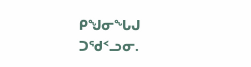ᑭᖑᓂᖓᒍ ᑐᖁᑉᓗᓂ.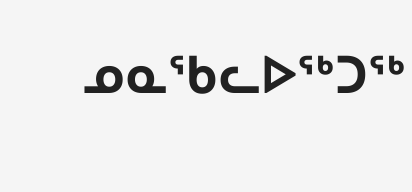ᓄᓇᖃᓚᐅᖅᑐᖅ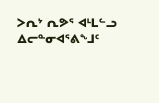ᐳᕆᔾ ᕆᕗᕐ ᐊᒻᒪᓪᓗ ᐃᓕᓐᓂᐊᕐᕕᖕᒧᑦ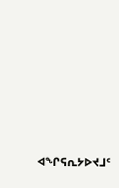ᐊᖏᕋᕆᔭᐅᔪᒧᑦ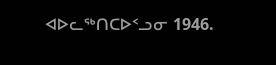ᐊᐅᓚᖅᑎᑕᐅᑉᓗᓂ 1946.